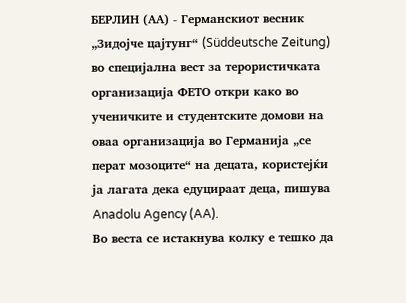БЕРЛИН (АА) - Германскиот весник „Зидојче цајтунг“ (Süddeutsche Zeitung) во специјална вест за терористичката организација ФЕТО откри како во ученичките и студентските домови на оваа организација во Германија „се перат мозоците“ на децата, користејќи ја лагата дека едуцираат деца, пишува Anadolu Agency (AA).
Во веста се истакнува колку е тешко да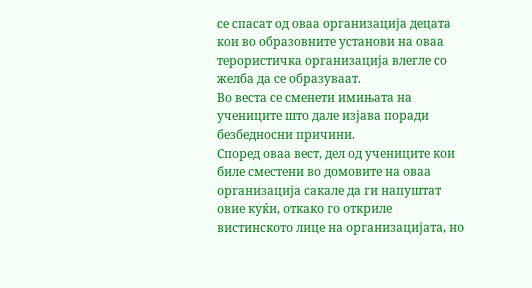се спасат од оваа организација децата кои во образовните установи на оваа терористичка организација влегле со желба да се образуваат.
Во веста се сменети имињата на учениците што дале изјава поради безбедносни причини.
Според оваа вест, дел од учениците кои биле сместени во домовите на оваа организација сакале да ги напуштат овие куќи, откако го откриле вистинското лице на организацијата, но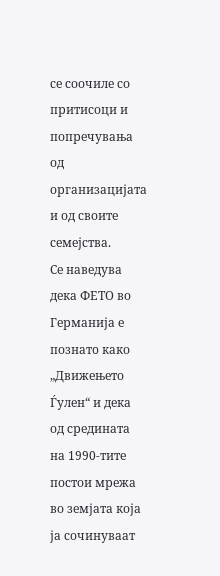се соочиле со притисоци и попречувања од организацијата и од своите семејства.
Се наведува дека ФЕТО во Германија е познатo како „Движењето Ѓулен“ и дека од средината на 1990-тите постои мрежа во земјата која ја сочинуваат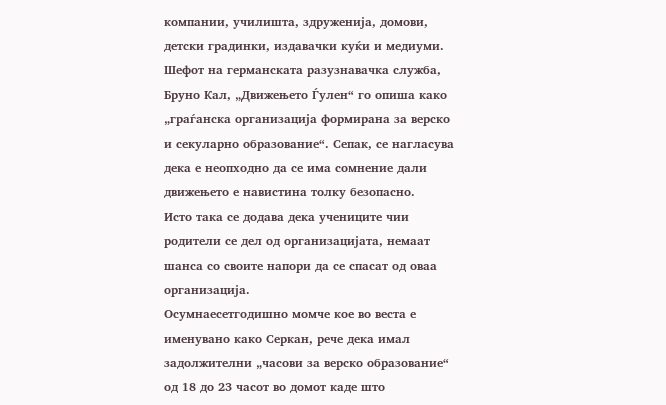компании, училишта, здруженија, домови, детски градинки, издавачки куќи и медиуми.
Шефот на германската разузнавачка служба, Бруно Кал, „Движењето Ѓулен“ го опиша како „граѓанска организација формирана за верско и секуларно образование“. Сепак, се нагласува дека е неопходно да се има сомнение дали движењето е навистина толку безопасно.
Исто така се додава дека учениците чии родители се дел од организацијата, немаат шанса со своите напори да се спасат од оваа организација.
Осумнаесетгодишно момче кое во веста е именувано како Серкан, рече дека имал задолжителни „часови за верско образование“ од 18 до 23 часот во домот каде што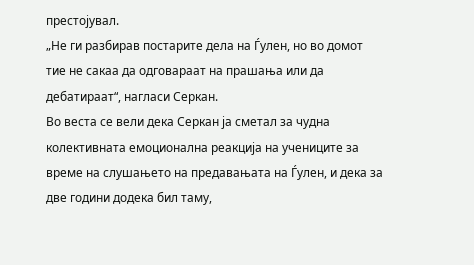престојувал.
„Не ги разбирав постарите дела на Ѓулен, но во домот тие не сакаа да одговараат на прашања или да дебатираат“, нагласи Серкан.
Во веста се вели дека Серкан ја сметал за чудна колективната емоционална реакција на учениците за време на слушањето на предавањата на Ѓулен, и дека за две години додека бил таму,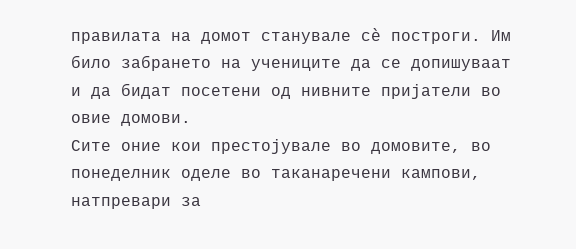правилата на домот станувале сè построги. Им било забрането на учениците да се допишуваат и да бидат посетени од нивните пријатели во овие домови.
Сите оние кои престојувале во домовите, во понеделник оделе во таканаречени кампови, натпревари за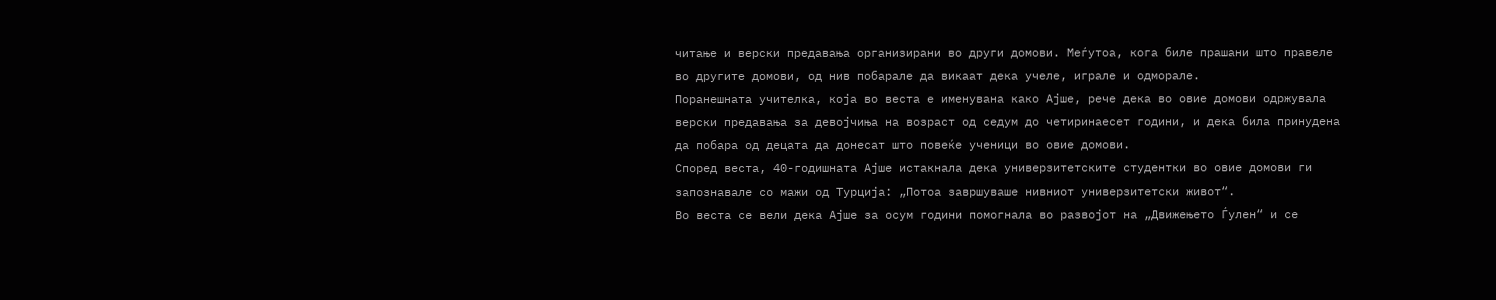читање и верски предавања организирани во други домови. Меѓутоа, кога биле прашани што правеле во другите домови, од нив побарале да викаат дека учеле, играле и одморале.
Поранешната учителка, која во веста е именувана како Ајше, рече дека во овие домови одржувала верски предавања за девојчиња на возраст од седум до четиринаесет години, и дека била принудена да побара од децата да донесат што повеќе ученици во овие домови.
Според веста, 40-годишната Ајше истакнала дека универзитетските студентки во овие домови ги запознавале со мажи од Турција: „Потоа завршуваше нивниот универзитетски живот“.
Во веста се вели дека Ајше за осум години помогнала во развојот на „Движењето Ѓулен“ и се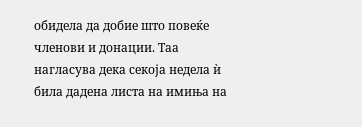обидела да добие што повеќе членови и донации. Таа нагласува дека секоја недела ѝ била дадена листа на имиња на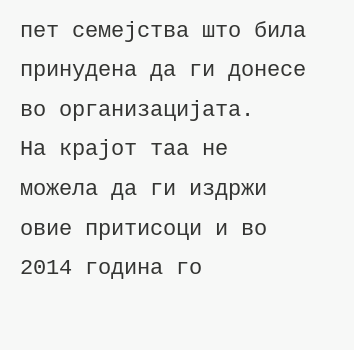пет семејства што била принудена да ги донесе во организацијата.
На крајот таа не можела да ги издржи овие притисоци и во 2014 година го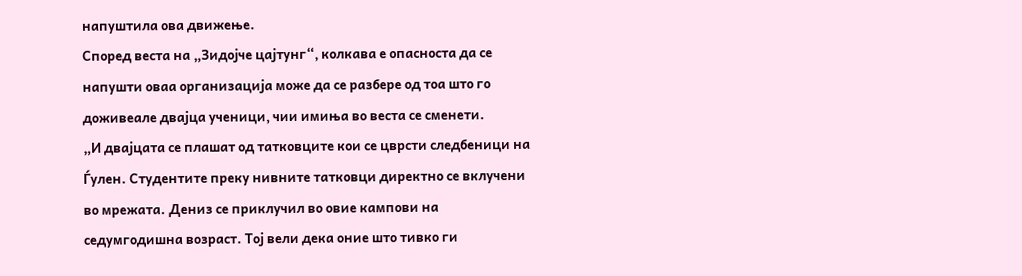напуштила ова движење.
Според веста на „Зидојче цајтунг“, колкава е опасноста да се напушти оваа организација може да се разбере од тоа што го доживеале двајца ученици, чии имиња во веста се сменети.
„И двајцата се плашат од татковците кои се цврсти следбеници на Ѓулен. Студентите преку нивните татковци директно се вклучени во мрежата. Дениз се приклучил во овие кампови на седумгодишна возраст. Тој вели дека оние што тивко ги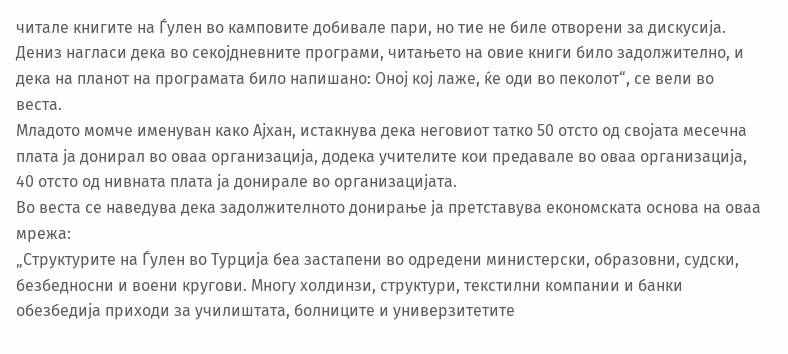читале книгите на Ѓулен во камповите добивале пари, но тие не биле отворени за дискусија. Дениз нагласи дека во секојдневните програми, читањето на овие книги било задолжително, и дека на планот на програмата било напишано: Оној кој лаже, ќе оди во пеколот“, се вели во веста.
Младото момче именуван како Ајхан, истакнува дека неговиот татко 50 отсто од својата месечна плата ја донирал во оваа организација, додека учителите кои предавале во оваа организација, 40 отсто од нивната плата ја донирале во организацијата.
Во веста се наведува дека задолжителното донирање ја претставува економската основа на оваа мрежа:
„Структурите на Ѓулен во Турција беа застапени во одредени министерски, образовни, судски, безбедносни и воени кругови. Многу холдинзи, структури, текстилни компании и банки обезбедија приходи за училиштата, болниците и универзитетите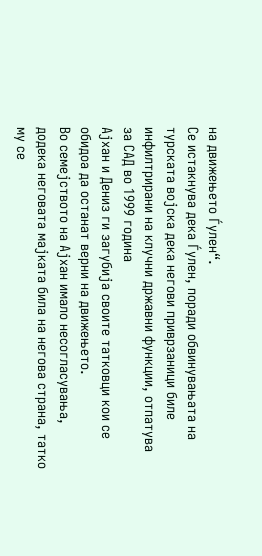на движењето Ѓулен“.
Се истакнува дека Ѓулен, поради обвинувањата на турската војска дека негови приврзаници биле инфилтрирани на клучни државни функции, отпатува за САД во 1999 година
Ајхан и Дениз ги загубија своите татковци кои се обидоа да останат верни на движењето.
Во семејството на Ајхан имало несогласувања, додека неговата мајката била на негова страна, татко му се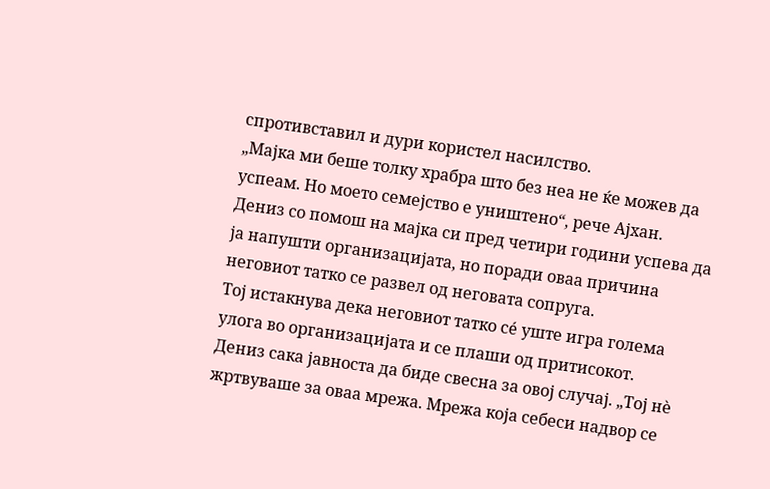спротивставил и дури користел насилство.
„Мајка ми беше толку храбра што без неа не ќе можев да успеам. Но моето семејство е уништено“, рече Ајхан.
Дениз со помош на мајка си пред четири години успева да ја напушти организацијата, но поради оваа причина неговиот татко се развел од неговата сопруга.
Тој истакнува дека неговиот татко сé уште игра голема улога во организацијата и се плаши од притисокот.
Дениз сака јавноста да биде свесна за овој случај. „Тој нѐ жртвуваше за оваа мрежа. Мрежа која себеси надвор се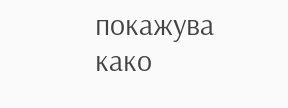покажува како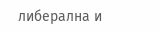либерална и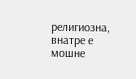религиозна, внатре е мошне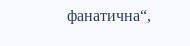фанатична“,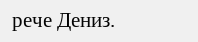рече Дениз.